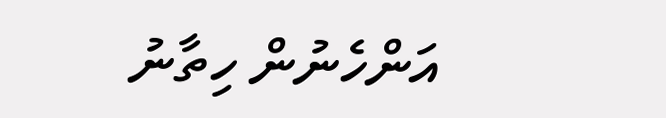އަންހެނުން ހިތާނު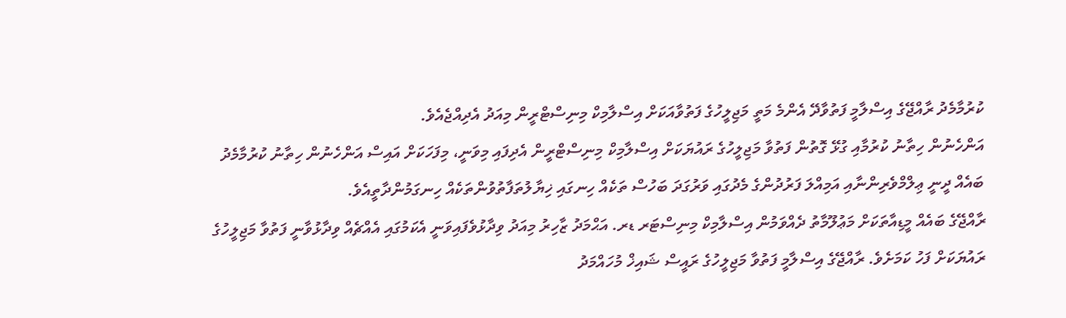ކުރުމާމެދު ރާއްޖޭގެ އިސްލާމީ ފަތުވާދޭ އެންމެ މަތީ މަޖިލީހުގެ ފަތުވާއަކަށް އިސްލާމިކް މިނިސްޓްރީން މިއަދު އެދިއްޖެއެވެ.
އަންހެނުން ހިތާނު ކުރުމާއި ގުޅޭ ގޮތުން ފަތުވާ މަޖިލީހުގެ ރައުޔަކަށް އިސްލާމިކް މިނިސްޓްރީން އެދިފައި މިވަނީ، މިފަހަކަށް އައިސް އަންހެނުން ހިތާނު ކުރުމާމެދު ބައެއް ދީނީ ޢިލްމްވެރިންނާއި އަމިއްލަ ފަރުދުންގެ މެދުގައި ވަރުގަދަ ބަހުސް ތަކެއް ހިނގައި ޚިޔާލުތަފާތުވުންތަކެއް ހިނގަމުންދާތީއެވެ.
ރާއްޖޭގެ ބައެއް މީޑިއާތަކަށް މަޢުލޫމާތު ދެއްވަމުން އިސްލާމިކް މިނިސްޓަރ ޑރ. އަޙްމަދު ޒާހިރު މިއަދު ވިދާޅުވެފައިވަނީ އެކަމުގައި އެއްޗެއް ވިދާޅުވާނީ ފަތުވާ މަޖިލީހުގެ ރައުޔަކަށް ފަހު ކަމަށެވެ. ރާއްޖޭގެ އިސްލާމީ ފަތުވާ މަޖިލީހުގެ ރައީސް ޝައިޚް މުހައްމަދު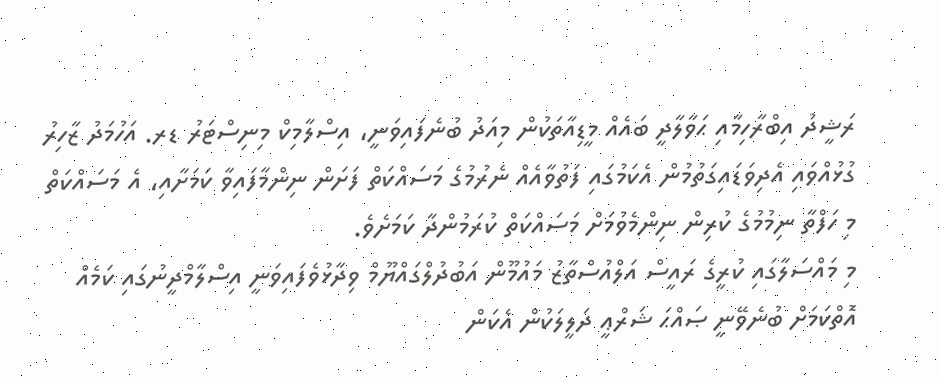ރަޝީދު އިބްރާހިމާއި ޙަވާލާދީ ބައެއް މީޑިއާތަކުން މިއަދު ބުނެފައިވަނީ، އިސްލާމިކް މިނިސްޓަރު ޑރ. އަހުމަދު ޒާހިރު ގުޅުއްވައި އެދިވަޑައިގަތުމުން އެކަމުގައި ފަތުވާއެއް ނެރުމުގެ މަސައްކަތް ފަށަން ނިންމާފައިވާ ކަމަށާއި، އެ މަސައްކަތް މި ހަފްތާ ނިމުމުގެ ކުރިން ނިންމެވުމަށް މަސައްކަތް ކުރަމުންދާ ކަމަށެވެ.
މި މައްސަލާގައި ކުރީގެ ރައީސް އަލްއުސްތާޒު މައުމޫން އަބުދުލްގައްޔޫމް ވިދާޅުވެފައިވަނީ އިސްލާމްދީނުގައި ކަމެއް އޮތްކަމަށް ބުނެވޭނީ ޞައްޙަ ޝަރްޢީ ދަލީލަކުން އެކަން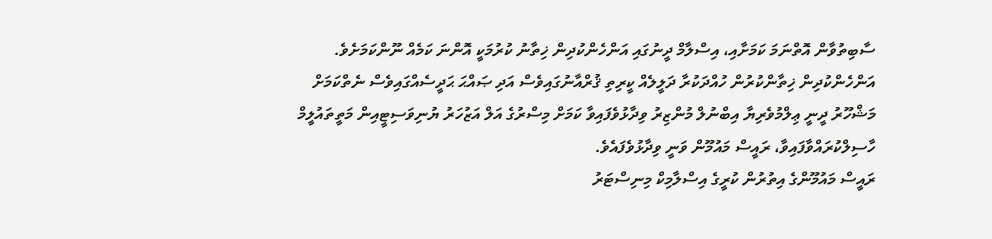ސާބިތުވާން އޮތްނަމަ ކަމަށާއި، އިސްލާމް ދީނުގައި އަންހެންކުދިން ޚިތާނު ކުރުމަކީ އޮންނަ ކަމެއް ނޫންކަމަށެވެ. އަންހެންކުދިން ޚިތާންކުރުން ހުއްދަކުރާ ދަލީލެއް ކީރިތި ޤުރްއާނުގައިވެސް އަދި ޞައްޙަ ޙަދީސެއްގައިވެސް ނެތްކަމަށް މަޝްހޫރު ދީނީ ޢިލްމުވެރިޔާ އިބްނުލް މުންޒިރު ވިދާޅުވެފައިވާ ކަމަށް މިސްރުގެ އަލް އަޒުހަރު ޔުނިވަސިޓީއިން މަތީތައުލީމް ހާސިލްކުރައްވާފައިވާ، ރައީސް މައުމޫން ވަނީ ވިދާޅުވެފައެވެ.
ރައީސް މައުމޫންގެ އިތުރުން ކުރީގެ އިސްލާމިކް މިނިސްޓަރު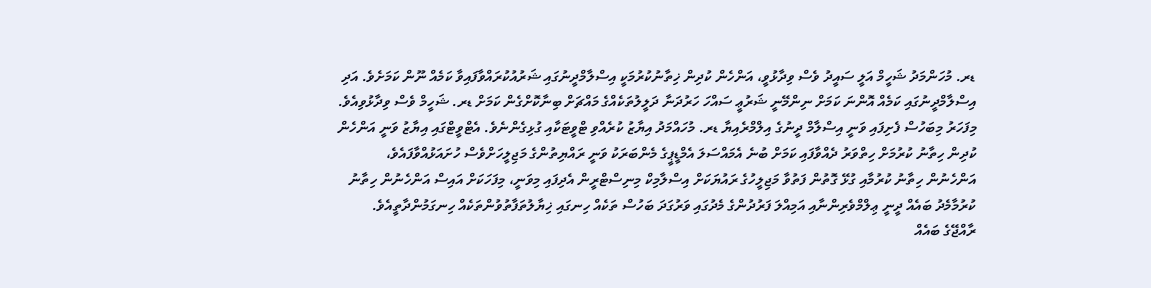ޑރ. މުހަންމަދު ޝަހީމް އަލީ ސައީދު ވެސް ވިދާޅުވީ، އަންހެން ކުދިން ޚިތާނުކުރުމަކީ އިސްލާމްދީނުގައި ޝަރުއުކުރައްވާފައިވާ ކަމެއް ނޫން ކަމަށެވެ. އަދި އިސްލާމްދީނުގައި ކަމެއް އޮންނަ ކަމަށް ނިންމޭނީ ޝަރުޢީ ސައްހަ ހަރުދަނާ ދަލީލުތަކެއްގެ މައްޗަށް ބިނާކޮށްގެން ކަމަށް ޑރ. ޝަހީމް ވެސް ވިދާޅުވިއެވެ.
މިފަހަރު މިބަހުސް ފެށިފައި ވަނީ އިސްލާމް ދީނުގެ އިލްމްރެއިޔާ ޑރ. މުހައްމަދު އިޔާޒު ކުރެއްވި ޓްވީޓަކާއި ގުޅިގެންނެވެ. އެޓްވީޓްގައި އިޔާޒު ވަނީ އަންހެން ކުދިން ހިތާނު ކުރުމަށް ހިތްވަރު ދެއްވާފައި ކަމަށް ބުނެ އެމައްސަލަ އެމްޑީޕީގެ މެންބަރަކު ވަނީ ރައްޔިތުންގެ މަޖިލީހަށްވެސް ހުށައަޅުއްވާފައެވެ،
އަންހެނުން ހިތާނު ކުރުމާއި ގުޅޭ ގޮތުން ފަތުވާ މަޖިލީހުގެ ރައުޔަކަށް އިސްލާމިކް މިނިސްޓްރީން އެދިފައި މިވަނީ، މިފަހަކަށް އައިސް އަންހެނުން ހިތާނު ކުރުމާމެދު ބައެއް ދީނީ ޢިލްމްވެރިންނާއި އަމިއްލަ ފަރުދުންގެ މެދުގައި ވަރުގަދަ ބަހުސް ތަކެއް ހިނގައި ޚިޔާލުތަފާތުވުންތަކެއް ހިނގަމުންދާތީއެވެ.
ރާއްޖޭގެ ބައެއް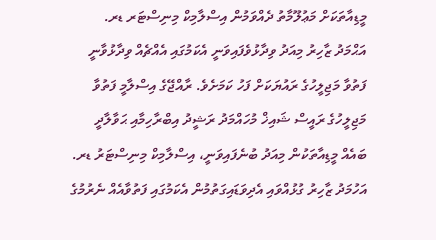މީޑިއާތަކަށް މަޢުލޫމާތު ދެއްވަމުން އިސްލާމިކް މިނިސްޓަރ ޑރ. އަޙްމަދު ޒާހިރު މިއަދު ވިދާޅުވެފައިވަނީ އެކަމުގައި އެއްޗެއް ވިދާޅުވާނީ ފަތުވާ މަޖިލީހުގެ ރައުޔަކަށް ފަހު ކަމަށެވެ. ރާއްޖޭގެ އިސްލާމީ ފަތުވާ މަޖިލީހުގެ ރައީސް ޝައިޚް މުހައްމަދު ރަޝީދު އިބްރާހިމާއި ޙަވާލާދީ ބައެއް މީޑިއާތަކުން މިއަދު ބުނެފައިވަނީ، އިސްލާމިކް މިނިސްޓަރު ޑރ. އަހުމަދު ޒާހިރު ގުޅުއްވައި އެދިވަޑައިގަތުމުން އެކަމުގައި ފަތުވާއެއް ނެރުމުގެ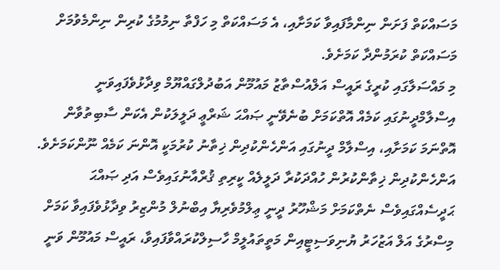މަސައްކަތް ފަށަން ނިންމާފައިވާ ކަމަށާއި، އެ މަސައްކަތް މި ހަފްތާ ނިމުމުގެ ކުރިން ނިންމެވުމަށް މަސައްކަތް ކުރަމުންދާ ކަމަށެވެ.
މި މައްސަލާގައި ކުރީގެ ރައީސް އަލްއުސްތާޒު މައުމޫން އަބުދުލްގައްޔޫމް ވިދާޅުވެފައިވަނީ އިސްލާމްދީނުގައި ކަމެއް އޮތްކަމަށް ބުނެވޭނީ ޞައްޙަ ޝަރްޢީ ދަލީލަކުން އެކަން ސާބިތުވާން އޮތްނަމަ ކަމަށާއި، އިސްލާމް ދީނުގައި އަންހެންކުދިން ޚިތާނު ކުރުމަކީ އޮންނަ ކަމެއް ނޫންކަމަށެވެ. އަންހެންކުދިން ޚިތާންކުރުން ހުއްދަކުރާ ދަލީލެއް ކީރިތި ޤުރްއާނުގައިވެސް އަދި ޞައްޙަ ޙަދީސެއްގައިވެސް ނެތްކަމަށް މަޝްހޫރު ދީނީ ޢިލްމުވެރިޔާ އިބްނުލް މުންޒިރު ވިދާޅުވެފައިވާ ކަމަށް މިސްރުގެ އަލް އަޒުހަރު ޔުނިވަސިޓީއިން މަތީތައުލީމް ހާސިލްކުރައްވާފައިވާ، ރައީސް މައުމޫން ވަނީ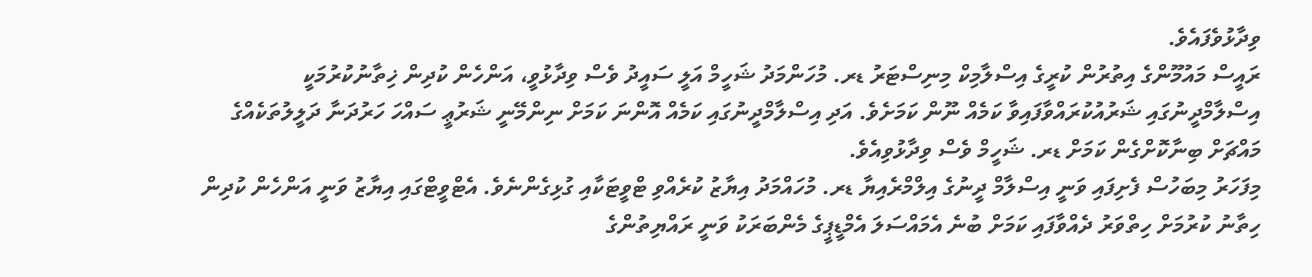ވިދާޅުވެފައެވެ.
ރައީސް މައުމޫންގެ އިތުރުން ކުރީގެ އިސްލާމިކް މިނިސްޓަރު ޑރ. މުހަންމަދު ޝަހީމް އަލީ ސައީދު ވެސް ވިދާޅުވީ، އަންހެން ކުދިން ޚިތާނުކުރުމަކީ އިސްލާމްދީނުގައި ޝަރުއުކުރައްވާފައިވާ ކަމެއް ނޫން ކަމަށެވެ. އަދި އިސްލާމްދީނުގައި ކަމެއް އޮންނަ ކަމަށް ނިންމޭނީ ޝަރުޢީ ސައްހަ ހަރުދަނާ ދަލީލުތަކެއްގެ މައްޗަށް ބިނާކޮށްގެން ކަމަށް ޑރ. ޝަހީމް ވެސް ވިދާޅުވިއެވެ.
މިފަހަރު މިބަހުސް ފެށިފައި ވަނީ އިސްލާމް ދީނުގެ އިލްމްރެއިޔާ ޑރ. މުހައްމަދު އިޔާޒު ކުރެއްވި ޓްވީޓަކާއި ގުޅިގެންނެވެ. އެޓްވީޓްގައި އިޔާޒު ވަނީ އަންހެން ކުދިން ހިތާނު ކުރުމަށް ހިތްވަރު ދެއްވާފައި ކަމަށް ބުނެ އެމައްސަލަ އެމްޑީޕީގެ މެންބަރަކު ވަނީ ރައްޔިތުންގެ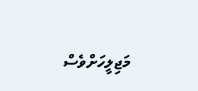މަޖިލީހަށްވެސް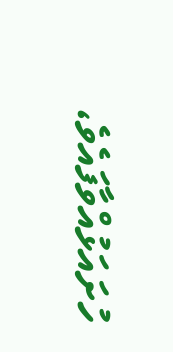ހުށައަޅުއްވާފައެވެ،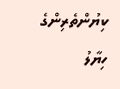ކިޔުންތެރިންގެ ހިޔާލު